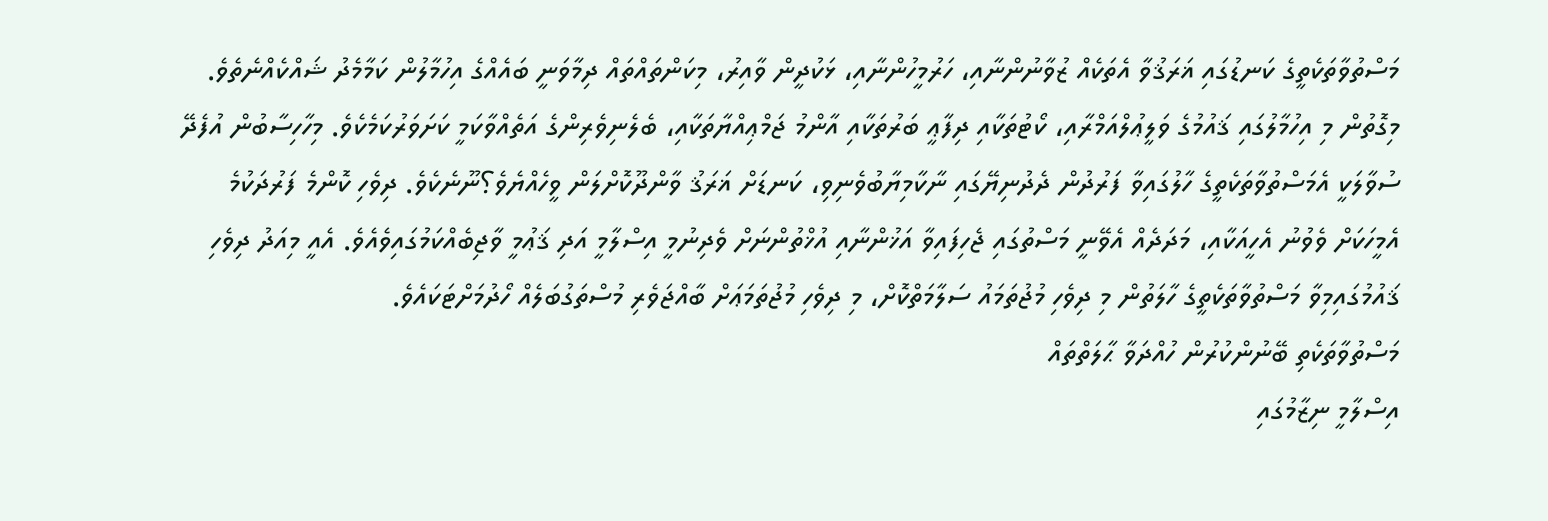މަސްތުވާތަކެތީގެ ކަނޑުގައި ޣަރަޤުވާ އެތަކެއް ޒުވާނުންނާއި، ހަރުމީހުންނާއި، ޅަކުދީން ވާއިރު، މިކަންތައްތައް ދިމާވަނީ ބައެއްގެ އިހުމާލުން ކަމާމެދު ޝައްކެއްނެތެވެ. މިގޮތުން މި އިހުމާލުގައި ޤައުމުގެ ވަލީޢުލްއަމްރާއި، ކޯޓުތަކާއި ދިފާޢީ ބަރުތަކާއި އާންމު ޖަމްޢިއްޔާތަކާއި، ބެލެނިވެރިންގެ އަތެއްވާކަމީ ކަށަވަރުކަމެކެވެ. މިހާހިސާބުން އުފެދޭ ސުވާލަކީ އެމަސްތުވާތަކެތީގެ ހާލުގައިވާ ފަރުދުން ދެދުނިޔޭގައި ނާކާމިޔާބުވެނިވި، ކަނޑަށް ޣަރަޤު ވާންދޫކޮށްލަން ވީހެއްޔެވެ؟ނޫނެކެވެ. ދިވެހި ކޮންމެ ފަރުދަކުމެ އެމީހަކަށް ވެވުނު އެހީއަކާއި، މަދަދެއް އެވޭނީ މަސްތުގައި ޖެހިފައިވާ އަޚުންނާއި އުޚްތުންނަށް ވެދިނުމީ އިސްލާމީ އަދި ޤަޢުމީ ވާޖިބެއްކަމުގައިވެއެވެ. އެއީ މިއަދު ދިވެހި ޤައުމުގައިމިވާ މަސްތުވާތަކެތީގެ ހާލަތުން މި ދިވެހި މުޖުތަމައު ސަލާމަތްކޮށް، މި ދިވެހި މުޖުތަމަޢަށް ބާއްޖަވެރި މުސްތަގުބަލެއް ހޯދުމަށްޓަކައެވެ.
މަސްތުވާތަކެތި ބޭނުންކުރުން ހުއްދަވާ ޙާލަތްތައް
އިސްލާމީ ނިޒާމުގައި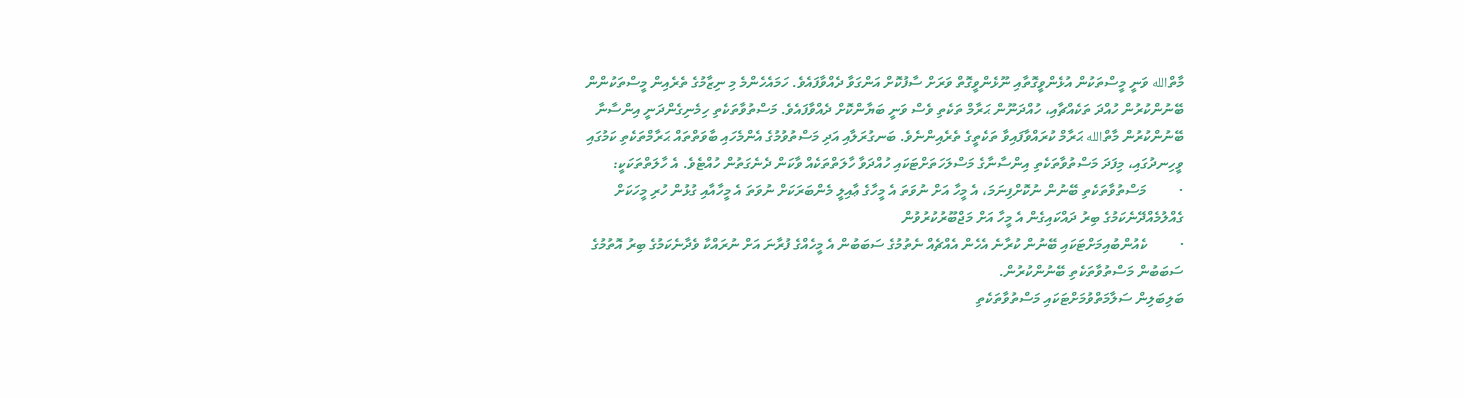މާތްالله ވަނީ މީސްތަކުން އުޅެންވީގޮތާއި ނޫޅެންވީގޮތް ވަރަށް ސާފުކޮށް އަންގަވާ ދެއްވާފައެވެ. ހަމައެހެންމެ މި ނިޒާމުގެ ތެރެއިން މީސްތަކުންން ބޭނުންކުރުން ހުއްދަ ތަކެއްޗާއި، ހުއްދަނޫން ޙަރާމް ތަކެތި ވެސް ވަނީ ބަޔާންކޮށް ދެއްވާފައެވެ. މަސްތުވާތަކެތި ހިމެނިގެންދަނީ އިންސާނާ ބޭނުންކުރުން މާތްالله ޙަރާމް ކުރައްވާފައިވާ ތަކެތީގެ ތެރެއިންނެވެ. ބަނގުރަލާއި އަދި މަސްތުވުމުގެ އެންމެހައި ބާވަތްތައް ޙަރާމްތަކެތި ކަމުގައި ވީހިނދުގައި، މިފަދަ މަސްތުވާތަކެތި އިންސާނާގެ މަސްލަހަތަށްޓަކައި ހުއްދަވާ ހާލަތްތަކެއް ވާކަން ދެނެގަތުން ހުއްޓެވެ. އެ ހާލަތްތަކަކީ:
·         މަސްތުވާތަކެތި ބޭނުން ނުކޮށްފިނަމަ، އެ މީހާ އަށް ނުވަތަ އެ މީހާގެ ޢާއިލީ މެންބަރަކަށް ނުވަތަ އެ މީހާއާއި ގުޅުން ހުރި މީހަކަށް ގެއްލުމެއްދޭނެކަމުގެ ބިރު ދައްކައިގެން އެ މީހާ އަށް މަޖްބޫރުކުރުވުން
·         ކެއުންބުއިމަށްޓަކައި ބޭނުން ކުރާނެ އެހެން އެއްޗެއް ނެތުމުގެ ސަބަބުން އެ މީހެއްގެ ފުރާނަ އަށް ނުރައްކާ ވެދާނެކަމުގެ ބިރު އޮތުމުގެ ސަބަބުން މަސްތުވާތަކެތި ބޭނުންކުރުން.
ބަލިބަލިން ސަލާމަތްވުމަށްޓަކައި މަސްތުވާތަކެތި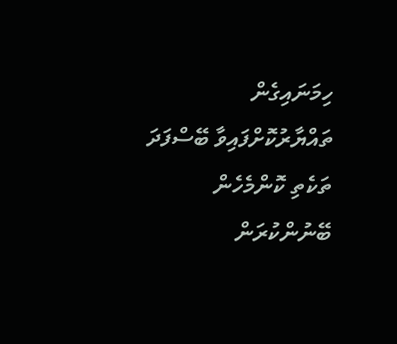ހިމަނައިގެން ތައްޔާރުކޮށްފައިވާ ބޭސްފަދަ ތަކެތި ކޮންމެހެން ބޭނުންކުރަން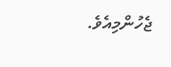ޖެހުންމިއެވެ.